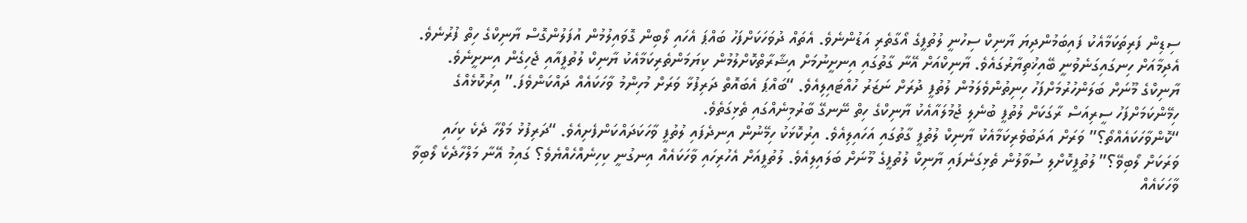ސިޑިން ފަރިތަކަމާއެކު ފައިބަމުންދިޔަ ޔާނިކް ސިހުނީ ލުތުފީގެ އޯގާތެރި އަޑުންނެވެ. އެތައް ދުވަހަކަށްފަހު ބައްޕަ އެހައި ލޯބިން ގޮވައިލުމުން އުފަލުންގޮސް ޔާނިކްގެ ހިތް ފުރުނެވެ. އެދިމާއަށް ހިނގައިގަނެވުނީ ބޭއިޚުތިޔާރުގައެވެ. ޔާނިކްއަށް އޭނާ ގާތުގައި އިނށީނުމަށް އިޝާރާތްކޮށްލުމުން ކިޔަމަންތެރިކަމާއެކު ޔާނިކް ލުތުފީއާއި ޖެހިގެން އިނށީނެވެ. ޔާނިކްގެ މޫނަށް ބަލަންހުރުމަށްފަހު ހިނިތުންވެލަމުން ލުތުފީ ދުރަށް ނަޒަރު ހުއްޓައިލިއެވެ. “ބައްޕަ އެބައޮތް ދަރިފުޅާ ވަރަށް މުހިންމު ވާހަކައެއް ދައްކަންވެފަ.” އިރުކޮޅެއްގެ ހިމޭންކަމަށްފަހު ސީރިއަސް ރާގަކަށް ލުތުފީ ބުނެލި ޖުމުލައާއެކު ޔާނިކްގެ ހިތް ނޭނގޭ ބާރުމިނެއްގައި ތެޅިގަތެވެ.
“ކޮންވާހަކައެއްތޯ؟” ވަރަށް އަދަބުވެރިކަމާއެކު ޔާނިކް ލުތުފީ ގާތުގައި އަހައިލިއެވެ. އިރުކޮޅަކު ހިމޭނުން އިނދެފައި ލުތުފީ ވާހަކަދައްކަންފެށިއެވެ. “ދަރިފުޅު މަލްހާ ދެކެ ކިހައި ވަރަކަށް ލޯބިވޭ؟” ލުތުފީކޮށްލި ސުވާލުން ތެޅިގަނެފައި ޔާނިކް ލުތުފީގެ މޫނަށް ބަލައިލިއެވެ. ލުތުފީއަށް އެހުރިހައި ވާހަކައެއް އިނގުނީ ކިހިނެއްހެއްޔެވެ؟ ގައިމު އޭނާ މަލްހާދެކެ ލޯބިވާ ވާހަކައެއް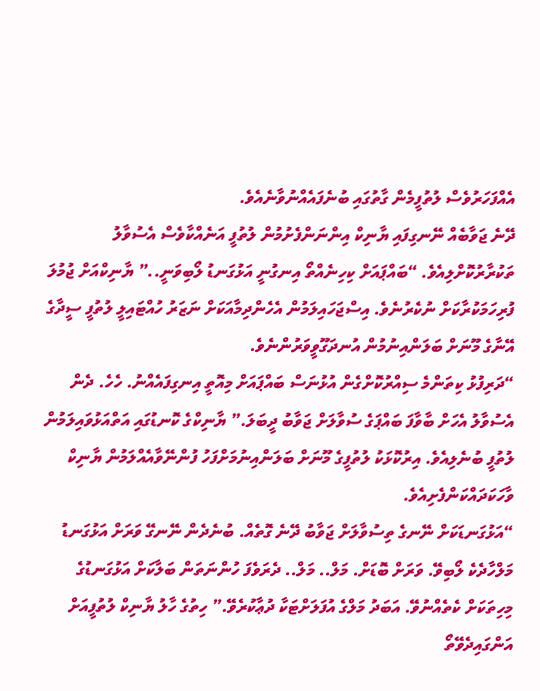އެއްފަހަރުވެސް ލުތުފީމެން ގާތުގައި ބުނެފައެއްނުވާނެއެވެ.
ދޭނެ ޖަވާބެއް ނޭނގިފައި ޔާނިކް އިންނަންފެށުމުން ލުތުފީ އަނެއްކާވެސް އެސުވާލު ތަކުރާރުކޮށްލިއެވެ. “ބައްޕައަށް ކިހިނެއްތޯ އިނގުނީ އަޅުގަނޑު ލޯބިވަނީ..” ޔާނިކްއަށް ޖުމުލަ ފުރިހަމަކުރާކަށް ނުކެރުނެވެ. އިސްޖަހައިލަމުން އެހެންދިމާއަކަށް ނަޒަރު ހުއްޓައިލީ ލުތުފީ ސީދާގެ އޭނާގެ މޫނަށް ބަލަންއިނުމުން އުނދަގޫވީވަރުންނެވެ.
“ދަރިފުޅު ކިތަންމެ ސިއްރުކޮށްގެން އުޅުނަސް ބައްޕައަށް މިއޮތީ އިނގިފައެއްނު. ހެހެ. ދެން އެސުވާލު އެހަށް ބާވާފަ ބައްޕަގެ ސުވާލަށް ޖަވާބު ދީބަލަ.” ޔާނިކްގެ ކޮނޑުގައި އަތްއަޅުވައިލަމުން ލުތުފީ ބުނެލިއެވެ. އިރުކޮޅަކު ލުތުފީގެ މޫނަށް ބަލަންއިނުމަށްފަހު ފުންނޭވާއެއްލަމުން ޔާނިކް ވާހަކަދައްކަންފެށިއެވެ.
“އަޅުގަނޑަކަށް ނޭނގެ ތިސުވާލަށް ޖަވާބު ދޭނެ ގޮތެއް. ބުނެދެން ނޭނގޭ ވަރަށް އަޅުގަނޑު މަލްހާދެކެ ލޯބިވޭ. ވަރަށް ބޮޑަށް. މަލް.. މަލް.. ދެރަވެފަ ހުންނަތަން ބަލާކަށް އަޅުގަނޑުގެ މިހިތަކަށް ކެތެއްނުވޭ. އަބަދު މަލްގެ އުފަލަށްޓަކާ ދުޢާކުރެވޭ.” ހިތުގެ ހާލު ޔާނިކް ލުތުފީއަށް އަންގައިދެވޭތޯ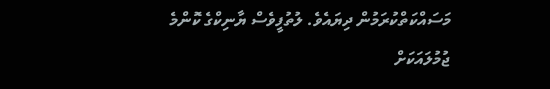މަސައްކަތްކުރަމުން ދިޔައެވެ. ލުތުފީވެސް ޔާނިކްގެ ކޮންމެ ޖުމުލައަކަށް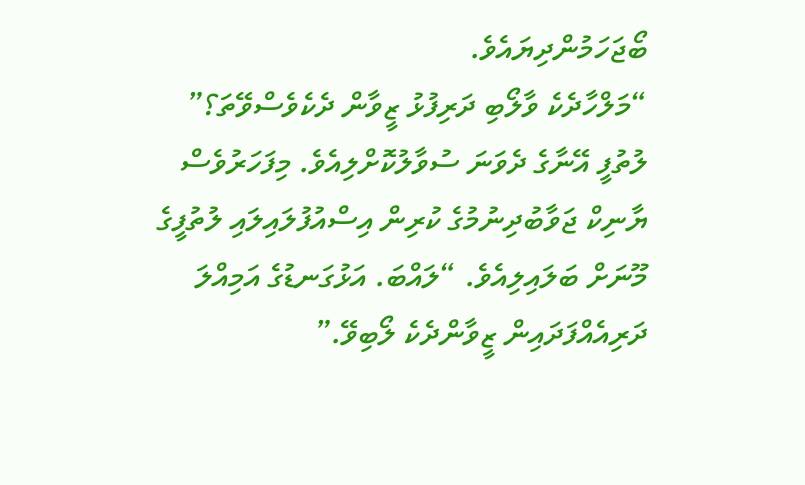ބޯޖަހަމުންދިޔައެވެ.
“މަލްހާދެކެ ވާލޯބި ދަރިފުޅު ޒީވާން ދެކެވެސްވޭތަ؟” ލުތުފީ އޭނާގެ ދެވަނަ ސުވާލުކޮށްލިއެވެ. މިފަހަރުވެސް ޔާނިކް ޖަވާބުދިނުމުގެ ކުރިން އިސްއުފުލައިލައި ލުތުފީގެ މޫނަށް ބަލައިލިއެވެ. “ލައްބަ. އަޅުގަނޑުގެ އަމިއްލަ ދަރިއެއްފަދައިން ޒީވާންދެކެ ލޯބިވޭ.”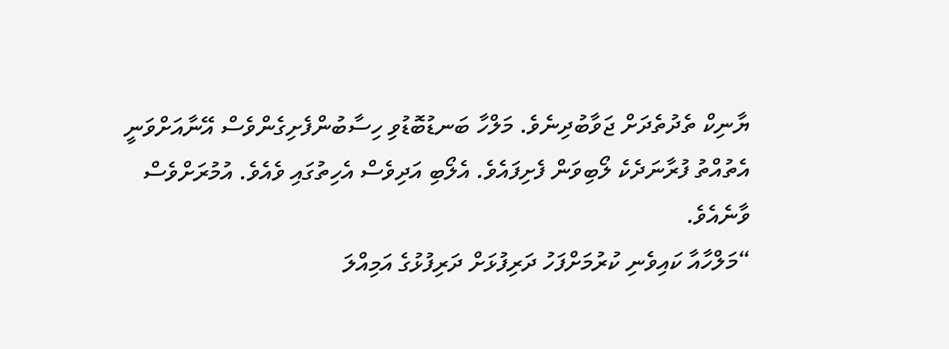ޔާނިކް ތެދުތެދަށް ޖަވާބުދިނެވެ. މަލްހާ ބަނޑުބޮޑުވި ހިސާބުންފެށިގެންވެސް އޭނާއަށްވަނީ އެތުއްތު ފުރާނަދެކެ ލޯބިވަން ފެށިފައެވެ. އެލޯބި އަދިވެސް އެހިތުގައި ވެއެވެ. އުމުރަށްވެސް ވާނެއެވެ.
“މަލްހާއާ ކައިވެނި ކުރުމަށްފަހު ދަރިފުޅަށް ދަރިފުޅުގެ އަމިއްލަ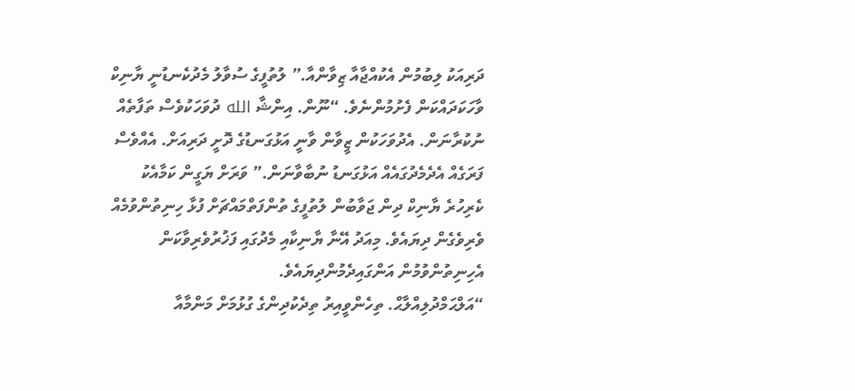ދަރިއަކު ލިބުމުން އެކުއްޖާއާ ޒިވާންއާ.” ލުތުފީގެ ސުވާލު މެދުކެނޑުނީ ޔާނިކް ވާހަކަދައްކަން ފެށުމުންނެވެ. “ނޫން. އިންޝާ الله ދުވަހަކުވެސް ތަފާތެއް ނުކުރާނަން. އެދުވަހަކުން ޒީވާން ވާނީ އަޅުގަނޑުގެ ދޮށީ ދަރިއަށް. އެއްވެސް ފަރަގެއް އެދެމެދުގައެއް އަޅުގަނޑު ނުބާވާނަން.” ވަރަށް ޔަގީން ކަމާއެކު ކެރިހުރެ ޔާނިކް ދިން ޖަވާބުން ލުތުފީގެ ތުންފަތްމައްޗަށް ފުޅާ ހިނިތުންވުމެއް ވެރިވެގެން ދިޔައެވެ. މިއަދު އޭނާ ޔާނިކާއި މެދުގައި ފަޚުރުވެރިވާކަން އެހިނިތުންވުމުން އަންގައިދެމުންދިޔައެވެ.
“އަލްޙަމްދުލިއްލާޙް. ތިހެންވީއިރު ތިދެކުދިންގެ ގުޅުމަށް މަންމާއާ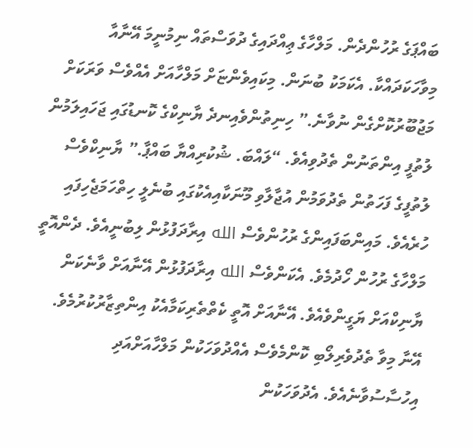ބައްޕަގެ ރުހުންދެން. މަލްހާގެ ޢިއްދައިގެ ދުވަސްތައް ނިމުނީމަ އޭނާއާ މިވާހަކަދައްކާ. އެކަމަކު ބުނަން. މިކައިވެންޏަށް މަލްހާއަށް އެއްވެސް ވަރަކަށް މަޖުބޫރުކޮށްގެން ނުވާނެ.” ހިނިތުންވެއިނދެ ޔާނިކްގެ ކޮނޑުގައި ޖަހައިލަމުން ލުތުފީ އިންތަނުން ތެދުވިއެވެ. “ލައްބަ. ޝުކުރިއްޔާ ބައްޕާ.” ޔާނިކްވެސް ލުތުފީގެ ފަހަތުން ތެދުވަމުން އުޖާލާވި މޫނަކާއިއެކުގައި ބުނެލީ ހިތްހަމަޖެހިފައި ހުރެއެވެ. މައިންބަފައިންގެ ރުހުންވެސް الله އިރާދަފުޅުން ލިބުނީއެވެ. ދެންއޮތީ މަލްހާގެ ރުހުން ހޯދުމެވެ. އެކަންވެސް الله އިރާދަފުޅުން އޭނާއަށް ވާނެކަން ޔާނިކްއަށް ޔަގީންވެއެވެ. އޭނާއަށް އޮތީ ކެތްތެރިކަމާއެކު އިންތިޒާރުކުރުމެވެ. އޭނާ މިވާ ތެދުވެރިލޯބި ކޮންމެވެސް އެއްދުވަހަކުން މަލްހާއަށްއަދި އިހުސާސުވާނެއެވެ. އެދުވަހަކުން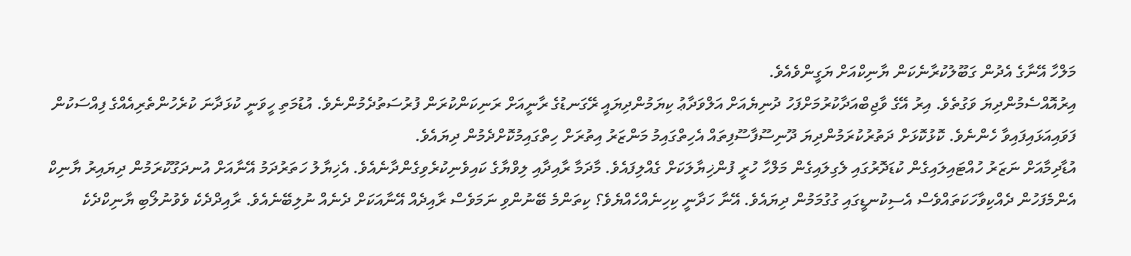މަލްހާ އޭނާގެ އެދުން ގަބޫލުކުރާނެކަން ޔާނިކްއަށް ޔަގީންވެއެވެ.
އިރުއޮއްސެމުންދިޔަ ވަގުތެވެ. އިރު އޭގެ ވާޖިބްއަދާކުރުމަށްފަހު ދުނިޔެއަށް އަލްވަދާޢު ކިޔަމުންދިޔައީ ރޭގަނޑުގެ ރާނީއަށް ރަނިކަންކުރަން ފުރުސަތުދެމުންނެވެ. އުޑުމަތި ހީވަނީ ކުޅަދާނަ ކުރެހުންތެރިއެއްގެ ފިއްސަކުން ފަވައިއަޅައިފައިވާ ހެންނެވެ. ކޮޅުކޮޅަށް ދަތުރުކުރަމުންދިޔަ ދޫނިސޫފާސޫފިތައް އެހިތްގައިމު މަންޒަރު އިތުރަށް ހިތްގައިމުކޮށްދެމުން ދިޔައެވެ.
އުޑާދިމާއަށް ނަޒަރު ހުއްޓައިލައިގެން ކުޑަދޮރުގައި ލެގިލައިގެން މަލްހާ ހުރީ ފުންޚިޔާލަކަށް ގެއްލިފައެވެ. މާދަމާ ރާއިދާއި ލިވްޔާގެ ކައިވެނިކުރެވިގެންދާނެއެވެ. އެޚިޔާލު ހަތަރުދަމު އޭނާއަށް އުނދަގޫކުރަމުން ދިޔައިރު ޔާނިކް އެންމެފަހުން ދެއްކިވާހަކަތައްވެސް އެސިކުނޑީގައި ގުގުމަމުން ދިޔައެވެ. އޭނާ ހަދާނީ ކިހިނެއްހެއްޔެވެ؟ ކިތަންމެ ބޭނުންވި ނަމަވެސް ރާއިދެއް އޭނާއަކަށް ދެނެއް ނުލިބޭނެއެވެ. ރާއިދްދެކެ ވެވުނުލޯބި ޔާނިކްދެކެ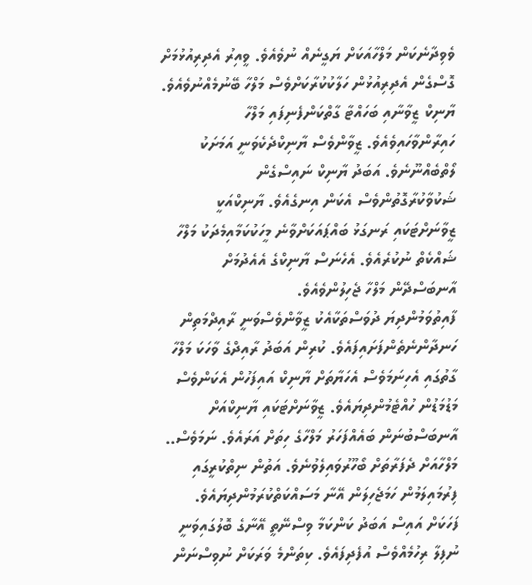ވެވިދާނެކަން މަލްހާއަކަށް ޔަގީނެއް ނުވެއެވެ. ވީއިރު އެދިރިއުޅުމަށް ގޮސްގެން އެދިރިއުޅުން ހަލާކުކުރާކަށްވެސް މަލްހާ ބޭނުމެއްނުވެއެވެ.
ޔާނިކް ޒީވާނާއި ބަހައްޓާ ގާތްކަންފެނިފައި މަލްހާ ހައިރާންވާހައިވެއެވެ. ޒީވާންވެސް ޔާނިކްދެކެވަނީ އަމަށަކު ލޯތްބެއްނޫނެވެ. އަބަދު ޔާނިކް ނައިސްގެން ޝަކުވާކުރާގޮތުންވެސް އެކަން އިނގެއެވެ. ޔާނިކްއަކީ ޒީވާނަށްޓަކައި ރަނގަޅު ބައްޕައަކަށްވާނެ މީހަކުކަމާއިމެދަކު މަލްހާ ޝައްކެތް ނުކުރެއެވެ. އެހެނަސް ޔާނިކްގެ އެއެދުމަށް އާނބަސްދޭން މަލްހާ ޖެހިލުންވެއެވެ.
ފާއިތުވަމުންދިޔަ ދުވަސްތަކާއެކު ޒީވާންވެސްވަނީ ރާއިދްމަތިން ހަނދާންނެތެންފަށައިފައެވެ. ކުރިން އަބަދު ރާއިދްގެ ވާހަކަ މަލްހާ ގާތުގައި އެހިނަމަވެސް އެހަޔާތަށް ޔާނިކް އައިފަހުން އެކަންވެސް މަޑުމަޑުން ހުއްޓެމުންދިޔައެވެ. ޒީވާނަށްޓަކައި ޔާނިކްއަށް އާނބަސްބުނަން ބައެއްފަހަރު މަލްހާގެ ހިތަށް އަރައެވެ. ނަމަވެސް..
މަލްހާއަށް ދެފަރާތަށް ބޯހޫރުވައިލެވުނެވެ. އަތުން ނިތްކުރީގައި ފިރުމައިލަމުން ހަމަޖެހިލަން އޭނާ މަސައްކަތްކުރަމުންދިޔައެވެ. ފަހަކަށް އައިސް އަބަދު ކަންކަމާ ވިސްނޭތީ އޭނާގެ ބޮލުގައިވަނީ ނުފިލާ ރިހުމެއްވެސް އުފެދިފައެވެ. ކިތަންމެ ވަރަކަށް ނުވިސްނަން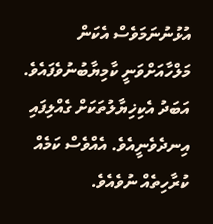އުޅުނުނަމަވެސް އެކަން މަލްހާއަށްވަނީ ކާމިޔާބުނުވެފައެވެ. އަބަދު އެކިޚިޔާލުތަކަށް ގެއްލިފައި އިނދެވެނީއެވެ. އެއްވެސް ކަމެއް ކުރާހިތެއް ނުވެއެވެ.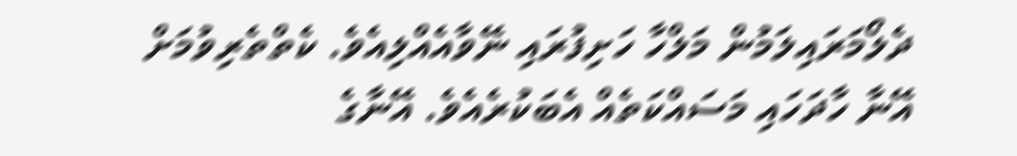ދެލޯމަރައިލަމުން މަލްހާ ހަށިފުރައި ނޭވާއެއްލިއެވެ. ކެތްތެރިވުމަށް އޭނާ ހާދަހައި މަސައްކަތެއް އެބަކުރެއެވެ. އޭނާގެ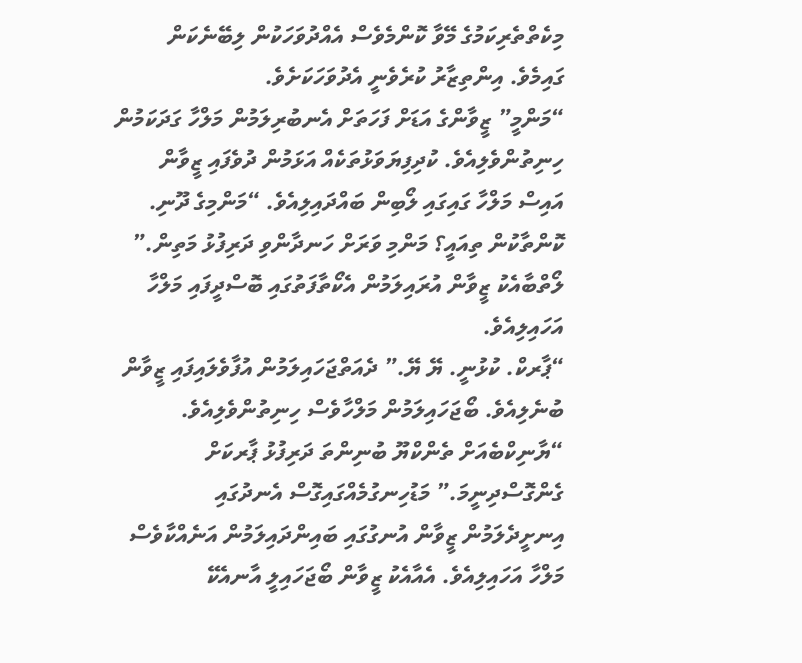މިކެތްތެރިކަމުގެ މޭވާ ކޮންމެވެސް އެއްދުވަހަކުން ލިބޭނެކަން ގައިމެވެ. އިންތިޒާރު ކުރެވެނީ އެދުވަހަކަށެވެ.
“މަންމީ” ޒީވާންގެ އަޑަށް ފަހަތަށް އެނބުރިލަމުން މަލްހާ ގަދަކަމުން ހިނިތުންވެލިއެވެ. ކުދިފިޔަވަޅުތަކެއް އަޅަމުން ދުވެފައި ޒީވާން އައިސް މަލްހާ ގައިގައި ލޯބިން ބައްދައިލިއެވެ. “މަންމިގެ ދޫނި. ކޮންތާކުން ތިއައީ؟ މަންމި ވަރަށް ހަނދާންވި ދަރިފުޅު މަތިން.” ލޯތްބާއެކު ޒީވާން އުރައިލަމުން އެކޯތާފަތުގައި ބޮސްދީފައި މަލްހާ އަހައިލިއެވެ.
“ޕާރކް. ކުޅުނީ. ޔޭ ޔޭ.” ދެއަތްޖަހައިލަމުން އުފާވެލައިފައި ޒީވާން ބުނެލިއެވެ. ބޯޖަހައިލަމުން މަލްހާވެސް ހިނިތުންވެލިއެވެ. “ޔާނިކްބެއަށް ތެންކްޔޫ ބުނިންތަ ދަރިފުޅު ޕާރކަށް ގެންގޮސްދިނީމަ.” މަޑުހިނގުމެއްގައިގޮސް އެނދުގައި އިނށީދެލަމުން ޒީވާން އުނގުގައި ބައިންދައިލަމުން އަނެއްކާވެސް މަލްހާ އަހައިލިއެވެ. އެއާއެކު ޒީވާން ބޯޖަހައިލީ އާނއެކޭ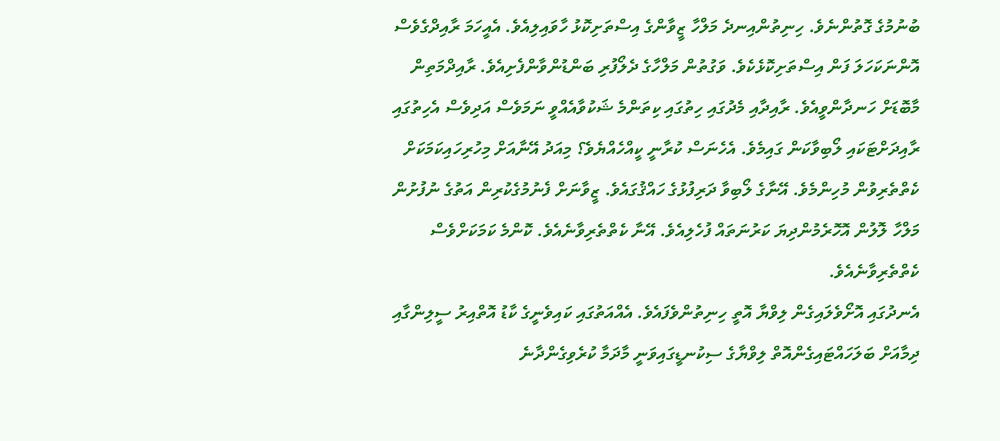ބުނުމުގެ ގޮތުންނެވެ. ހިނިތުންއިނދެ މަލްހާ ޒީވާންގެ އިސްތަށިކޮޅު ހާވައިލިއެވެ. އެއީހަމަ ރާއިދްގެވެސް އޮންނަކަހަލަ ފަން އިސްތަށިކޮޅެކެވެ. ވަގުތުން މަލްހާގެ ދެލޯފުރި ބަންޑުންވާންފެށިއެވެ. ރާއިދްމަތިން މާބޮޑަށް ހަނދާންވީއެވެ. ރާއިދާއި މެދުގައި ހިތުގައި ކިތަންމެ ޝަކުވާއެއްވީ ނަމަވެސް އަދިވެސް އެހިތުގައި ރާއިދަށްޓަކައި ލޯބިވާކަން ގައިމެވެ. އެހެނަސް ކުރާނީ ކީއްހެއްޔެވެ؟ މިއަދު އޭނާއަށް މިހުރިހައިކަމަކަށް ކެތްތެރިވުން މުހިންމެވެ. އޭނާގެ ލޯބިވާ ދަރިފުޅުގެ ހައްޤުގައެވެ. ޒީވާނަށް ފެނުމުގެކުރިން އަތުގެ ނުފުށުން މަލްހާ ލޮލުން އޮހޮރެމުންދިޔަ ކަރުނަތައް ފުހެލިއެވެ. އޭނާ ކެތްތެރިވާނެއެވެ. ކޮންމެ ކަމަކަށްވެސް ކެތްތެރިވާނެއެވެ.
އެނދުގައި އޮށޯވެލައިގެން ލިވްޔާ އޮތީ ހިނިތުންވެފައެވެ. އެއްއަތުގައި ކައިވެނީގެ ކާޑު އޮތްއިރު ސީލިންގާއި ދިމާއަށް ބަލަހައްޓައިގެންއޮތް ލިވްޔާގެ ސިކުނޑީގައިވަނީ މާދަމާ ކުރެވިގެންދާނެ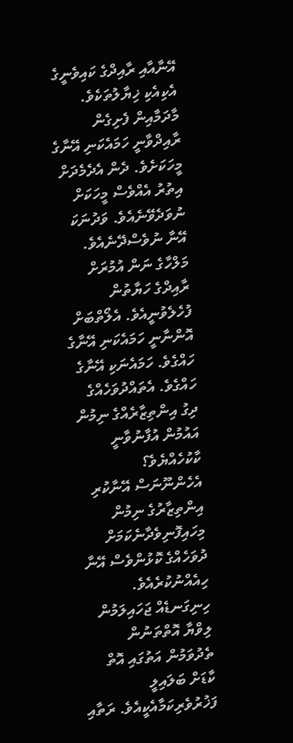އޭނާއާއި ރާއިދްގެ ކައިވެނީގެ އެކިއެކި ޚިޔާލުތަކެވެ.
މާދަމާއިން ފެށިގެން ރާއިދްވާނީ ހަމައެކަނި އޭނާގެ މީހަކަށެވެ. ދެން އެދެމެދަށް އިތުރު އެއްވެސް މީހަކަށް ނުވަދެވޭނެއެވެ. ވަދުނަކަ އޭނާ ނުވެސްދޭނެއެވެ. މަލްހާގެ ނަން އުމުރަށް ރާއިދްގެ ހަޔާތުން ފުހެލެވުނީއެވެ. އެލޯތްބަށް އޮންނާނީ ހަމައެކަނި އޭނާގެ ހައްގެވެ. ހަމައެނަކި އޭނާގެ ހައްގެވެ. އެތައްދުވަހެއްގެ ދިގު އިންތިޒާރެއްގެ ނިމުން އައުމުން އުފާނުވާނީ ކާކުހެއްޔެވެ؟ އެހެންނޫނަސް އޭނާކުރި އިންތިޒާރުގެ ނިމުން މިހައިފޮނިވެދާނެކަމަށް ދުވަހެއްގެ ކޮޅުންވެސް އޭނާ ހިއެއްނުކުރެއެވެ.
ހިނިގަނޑެއް ޖަހައިލަމުން ލިވްޔާ އޮތްތަނުން ތެދުވަމުން އަތުގައި އޮތް ކާޑަށް ބަލައިލީ ފަޚުރުވެރިކަމާއެކީއެވެ. ރަތާއި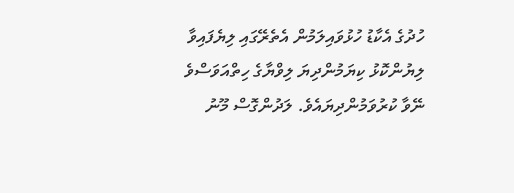ހުދުގެ އެކާޑު ހުޅުވައިލަމުން އެތެރޭގައި ލިޔެފައިވާ ލިޔުންކޮޅު ކިޔަމުންދިޔަ ލިވްޔާގެ ހިތްއަވަސްވެ ނޭވާ ކުރުވަމުންދިޔައެވެ. ލަދުންގޮސް މޫނު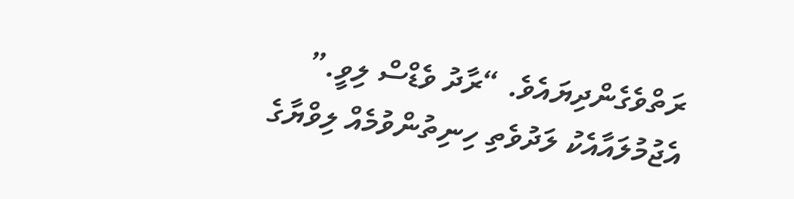ރަތްވެގެންދިޔައެވެ. “ރާދު ވެޑްސް ލިވީ.” އެޖުމުލައާއެކު ލަދުވެތި ހިނިތުންވުމެއް ލިވްޔާގެ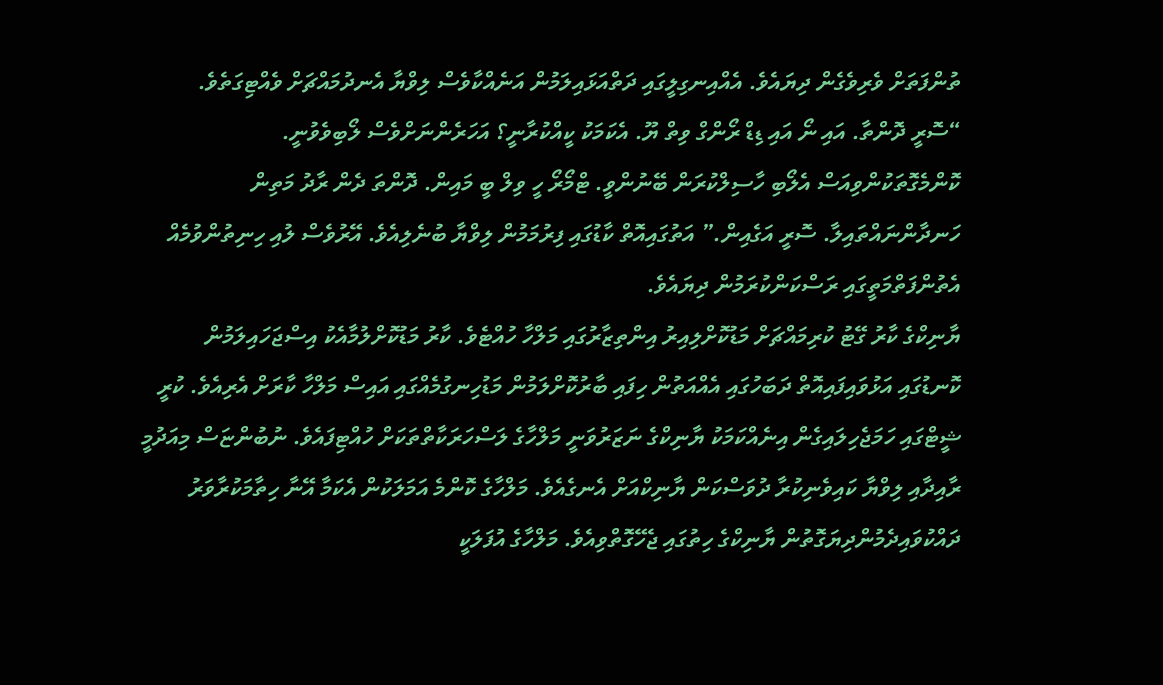ތުންފަތަށް ވެރިވެގެން ދިޔައެވެ. އެއްއިނގިލީގައި ދަތްއަޅައިލަމުން އަނެއްކާވެސް ލިވްޔާ އެނދުމައްޗަށް ވެއްޓިގަތެވެ.
“ސޮރީ ދޮންތާ. އައި ނޯ އައި ޑިޑް ރޯންގް ވިތް ޔޫ. އެކަމަކު ކީއްކުރާނީ؟ އަހަރެންނަށްވެސް ލޯބިވެވުނީ. ކޮންމެގޮތަކުންވިއަސް އެލޯބި ހާސިލްކުރަން ބޭނުންވީ. ޓްމޯރޯ ހީ ވިލް ބީ މައިން. ދޮންތަ ދެން ރާދު މަތިން ހަނދާންނައްތައިލާ. ސޮރީ އަގެއިން.” އަތުގައިއޮތް ކާޑުގައި ފިރުމަމުން ލިވްޔާ ބުނެލިއެވެ. އޭރުވެސް ލުއި ހިނިތުންވުމެއް އެތުންފަތްމަތީގައި ރަސްކަންކުރަމުން ދިޔައެވެ.
ޔާނިކްގެ ކާރު ގޭޓު ކުރިމައްޗަށް މަޑުކޮށްލިއިރު އިންތިޒާރުގައި މަލްހާ ހުއްޓެވެ. ކާރު މަޑުކޮށްލުމާއެކު އިސްޖަހައިލަމުން ކޮނޑުގައި އަޅުވައިފައިއޮތް ދަބަހުގައި އެއްއަތުން ހިފައި ބާރުކޮށްލަމުން މަޑުހިނގުމެއްގައި އައިސް މަލްހާ ކާރަށް އެރިއެވެ. ކުރީ ޝީޓްގައި ހަމަޖެހިލައިގެން އިނެއްކަމަކު ޔާނިކްގެ ނަޒަރުވަނީ މަލްހާގެ ލަސްހަރަކާތްތަކަށް ހުއްޓިފައެވެ. ނުބުންޏަސް މިއަދުމީ ރާއިދާއި ލިވްޔާ ކައިވެނިކުރާ ދުވަސްކަން ޔާނިކްއަށް އެނގެއެވެ. މަލްހާގެ ކޮންމެ އަމަލަކުން އެކަމާ އޭނާ ހިތާމަކުރާވަރު ދައްކުވައިދެމުންދިޔަގޮތުން ޔާނިކްގެ ހިތުގައި ޖެހޭގޮތްވިއެވެ. މަލްހާގެ އުފަލަކީ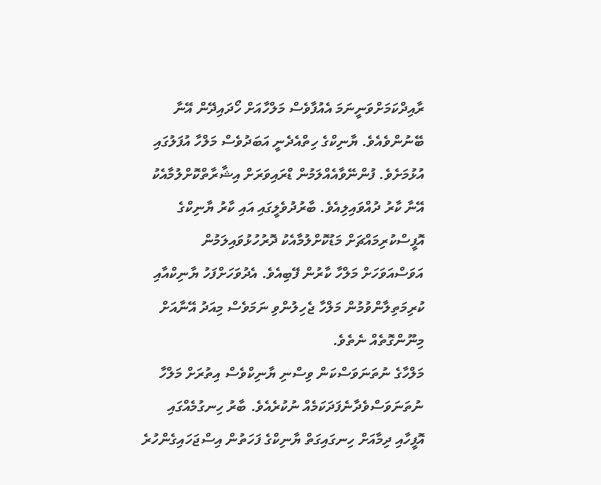ރާއިދްކަމަށްވަނީނަމަ އެއުފާވެސް މަލްހާއަށް ހޯދައިދޭން އޭނާ ބޭނުންވެއެވެ. ޔާނިކްގެ ހިތްއެދެނީ އަބަދުވެސް މަލްހާ އުފަލުގައި އުޅުމަށެވެ. ފުންނޭވާއެއްލަމުން ޑްރައިވަރަށް އިޝާރާތްކޮށްލުމާއެކު އޭނާ ކާރު ދުއްވައިލިއެވެ. ބާރުދުވެލީގައި އައި ކާރު ޔާނިކްގެ އޮފީސްކުރިމައްޗަށް މަޑުކޮށްލުމާއެކު ދޮރުހުޅުވައިލަމުން އަވަސްއަވަހަށް މަލްހާ ކާރުން ފޭބިއެވެ. އެދުވަހަށްފަހު ޔާނިކްއާއި ކުރިމަތިލާންވުމުން މަލްހާ ޖެހިލުންވި ނަމަވެސް މިއަދު އޭނާއަށް މިނޫންގޮތެއް ނެތެވެ.
މަލްހާގެ ނުތަނަވަސްކަން ވިސްނި ޔާނިކްވެސް އިތުރަށް މަލްހާ ނުތަނަވަސްވެދާނެފަދަކަމެއް ނުކުރެއެވެ. ބާރު ހިނގުމެއްގައި އޮފީހާއި ދިމާއަށް ހިނގައިގަތް ޔާނިކްގެ ފަހަތުން އިސްޖަހައިގެންހުރެ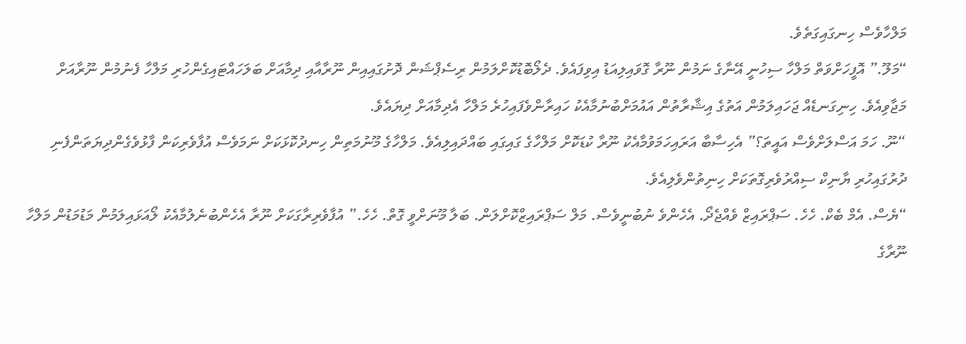މަލްހާވެސް ހިނގައިގަތެވެ.
“މަލޫ.” އޮފީހަށްވަތް މަލްހާ ސިހުނީ އޭނާގެ ނަމުން ނޫރާ ގޮވައިލިއަޑު އިވިފައެވެ. ދެލޯބޮޑުކޮށްލަމުން ރިސެޕްޝަން ދޮށުގައިއިން ނޫރާއާއި ދިމާއަށް ބަލަހައްޓައިގެންހުރި މަލްހާ ފެނުމުން ނޫރާއަށް މަޖާވިއެވެ. ހިނިގަނޑެއް ޖަހައިލަމުން އަތުގެ އިޝާރާތުން އައުމަށްބުނުމާއެކު ހައިރާންވެފައިހުރެ މަލްހާ އެދިމާއަށް ދިޔައެވެ.
“ނޫ. ހަމަ އަސްލަށްވެސް އައީތަ؟” އެހިސާބާ އަރައިހަމަވުމާއެކު ނޫރާ ކުޑަކޮށް މަލްހާގެ ގައިގައި ބައްދައިލިއެވެ. މަލްހާގެ މޫނުމަތިން ހިނދުކޮޅަކަށް ނަމަވެސް އުފާވެރިކަން ފާޅުވެގެންދިޔަތަންފެނި ދުރުގައިހުރި ޔާނިކް ސިއްރުވެރިގޮތަކަށް ހިނިތުންވެލިއެވެ.
“ޔެސް. އެމް ބެކް. ހެހެ. ސަޕްރައިޒް ވެއްޖެދޯ. އެހެންވެ ނުބުނީވެސް. މަލް ސަޕްރައިޒްކޮށްލަން. ބަލާ މޫނަށްވީ ގޮތް. ހެހެ.” އުފާވެރިރާގަކަށް ނޫރާ އެހެންބުނެލުމާއެކު ލޯއަޅައިލަމުން މަޑުމަޑުން މަލްހާ ނޫރާގެ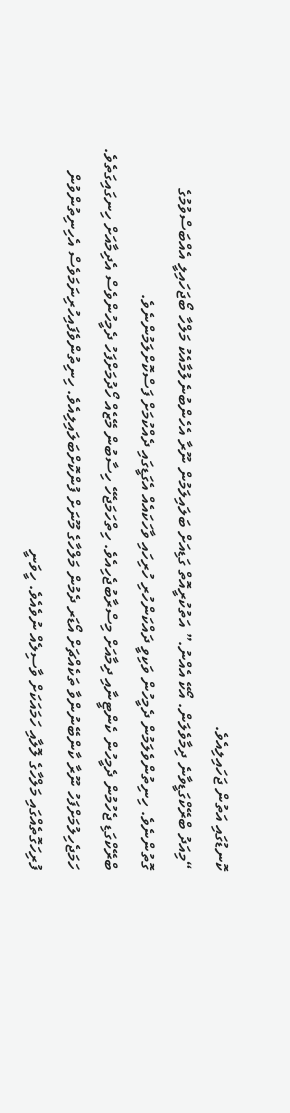ކޮނޑުގައި އަތުން ޖަހައިލިއެވެ.
“މިއަދު ބްރޭކްގަޑީވާނެ ދިމާވެލަން. އޯކޭ އެއްނު.” އަތުކުރީއޮތް ގަޑިއަށް ބަލައިލަމުން ނޫރާ އެހެންބުނެލުމާއެކު މަލްހާ ބޯޖަހައިލީ އެއްބަސްވުމުގެ ގޮތުންނެވެ. ހިނިތުންވެލަމުން ދެމީހުން ވަކިވީ ދައްކަންހުރި ހުރިހައި ވާހަކައެއް އެގަޑީގައި ދެއްކުމަށް ފަސްކޮށްލަމުންނެވެ.
ބްރޭކްގަޑި ޖެހުމުން ދެމީހުން ކެންޓީނާއި ދިމާއަށް މިސްރާބުޖެހިއެވެ. ހިތްހަމަޖެހޭ ހިސާބުން މޭޒެއް ހޯދުމަށްފަހު ދެމީހުންވެސް އެދިމާއަށް ހިނގައިގަތެވެ. ހަމަޖެހިލުމަށްފަހު ނޫރާ ކާންބޭނުންވާ ތަކެއްޗަށް އޯޑަރ ދެމުން މަލްހާގެ މޫނަށް ފުންކޮށްބަލައިލިއެވެ. ހިނިތުންވެފައިހުރިނަމަވެސް އެހިނިތުންވުން ފުރިހަގޮތެއްގައި މަލްހާގެ ލޮލާއި ހަމައަކަށް ވާސިލެއް ނުވެއެވެ. ހީވަނީ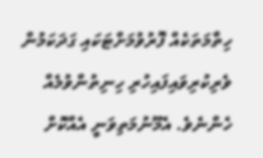ހިތާމަތަކެއް ފޮރުވުމަށްޓަކައި ގަދަކަމުން ވެރިކުރިވައިފައިހުރި ހިނިތުންވުމެއް ހެންނެވެ. އެމޫނުމަތިވަނީ އެއްކޮށް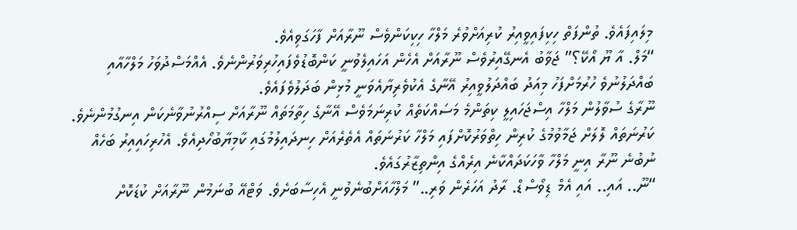މިލައިފައެވެ. ތުންފަތް ހިކިފައިވީއިރު ކުރިއަށްވުރެ މަލްހާ ހިކިކަންވެސް ނޫރާއަށް ފާހަގަވިއެވެ.
“މަލް. އާ ޔޫ އޯކޭ؟” ޖަވާބު އެނގޭއިރުވެސް ނޫރާއަށް އެހެން އަހައިލެވުނީ ކަންބޮޑުވެފައިހުރިވަރުންނެވެ. އެއްމަސްދުވަހު މަލްހާއާއި ބައްދަލުނުވެ ހުރުމަށްފަހު މިއަދު ބައްދަލުވީއިރު އޭނާގެ އެކުވެރިޔާއެވަނީ މުޅިން ބަދަލުވެފައެވެ.
ނޫރާގެ ސުވާލުން މަލްހާ އިސްޖަހައިލީ ކިތަންމެ މަސައްކަތެއް ކުރިނަމަވެސް އޭނާގެ ހިތާމަތައް ނޫރާއަށް ސިއްރުނުވާނެކަން އިނގުމުންނެވެ. ކަރުނަތައް ލޮލަށް ޖަމާވުމުގެ ކުރިން ހިތްވަރުކޮށްފައި މަލްހާ ކަރުނަތައް އެތެރެއަށް ހިނދައިލުމުގައި ކާމިޔާބުހޯދިއެވެ. އެހުރިހައިއިރު ބަހެއް ނުބުނެ ނޫރާ އިނީ މަލްހާ ވާހަކަދައްކާނެ އިރެއްގެ އިންތިޒާރުގައެވެ.
“ނޫ.. އައި.. އައި އެމް ޑިވޯސްޑް. ރާދު އަހަރެން ވަރި..” މަލްހާއަށްބުނެވުނީ އެހިސާބަށެވެ. ވަޓްއޭ ބުނަމުން ނޫރާއަށް ކުޑަކޮށް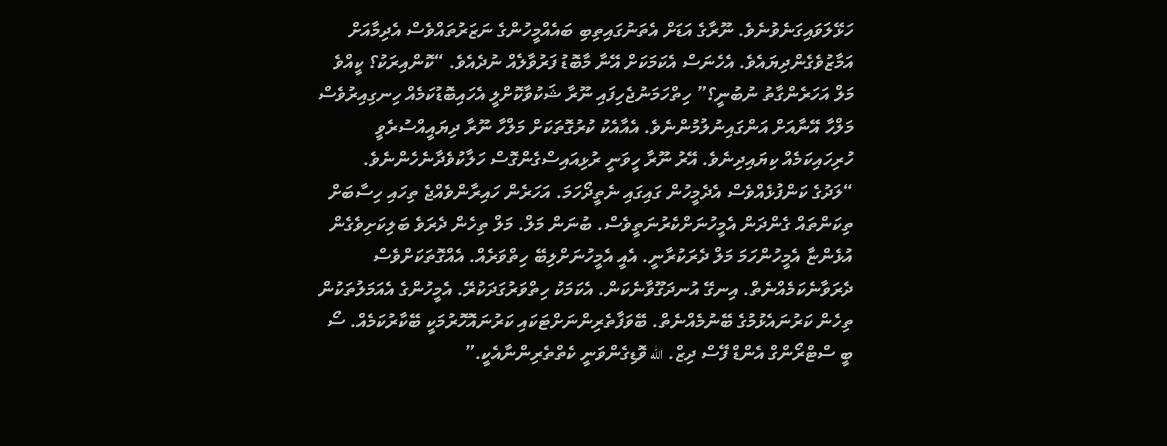ހަޅޭލަވައިގަނެވުނެވެ. ނޫރާގެ އަޑަށް އެތަނުގައިތިބި ބައެއްމީހުންގެ ނަޒަރުތައްވެސް އެދިމާއަށް އަމާޒުވެގެންދިޔައެވެ. އެހެނަސް އެކަމަކަށް އޭނާ މާބޮޑު ފަރުވާލެއް ނުދެއެވެ. “ކޮންއިރަކު؟ ކީއްވެ މަލް އަހަރެންގާތު ނުބުނީ؟” ހިތްހަމަނުޖެހިފައި ނޫރާ ޝަކުވާކޮށްލީ އެހައިބޮޑުކަމެއް ހިނގިއިރުވެސް މަލްހާ އޭނާއަށް އަންގައިނުލުމުންނެވެ. އެއާއެކު ކުރުގޮތަކަށް މަލްހާ ނޫރާ ދިޔައީއްސުރެވީ ހުރިހައިކަމެއް ކިޔައިދިނެވެ. އޭރު ނޫރާ ހީވަނީ ރުޅިއައިސްގެންގޮސް ހަލާކުވެދާނެހެންނެވެ.
“ލަދުގެ ކަންފުޅެއްވެސް އެދެމީހުން ގައިގައި ނެތީދޯހަމަ. އަހަރެން ހައިރާންވެއްޖެ ތިހައި ހިސާބަށް ތިކަންތައް ގެންދަން އެމީހުނަށްކެރުނަތީވެސް. ބުނަން މަލް. މަލް ތިހެން ދެރަވެ ބަލިކަށިވެގެން އުޅެންޏާ އެމީހުންހަމަ މަލް ދެރަކުރާނީ. އެއީ އެމީހުނަށްލިބޭ ހިތްވަރެއް. އެއްގޮތަކަށްވެސް ދެރަވާނެކަމެއްނެތް. އިނގޭ އުނދަގޫވާނެކަން. އެކަމަކު ހިތްވަރުގަދަކުރޭ. އެމީހުންގެ އެއަމަލުތަކުން ތިހެން ކަރުނައެޅުމުގެ ބޭނުމެއްނެތް. ބޭވަފާތެރިންނަށްޓަކައި ކަރުނައޮހޮރުމަކީ ބޭކާރުކަމެއް. ސޯ ބީ ސްޓްރޯންގް އެންޑް ފޭސް ދިޒް. الله ވޮޑިގެންވަނީ ކެތްތެރިންނާއެކީ.”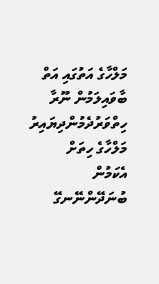މަލްހާގެ އަތުގައި އަތް ބާވައިލަމުން ނޫރާ ހިތްވަރުދެމުންދިޔައިރު މަލްހާގެ ހިތަށް އެކަމުން ބުނަދޭންނޭނގޭ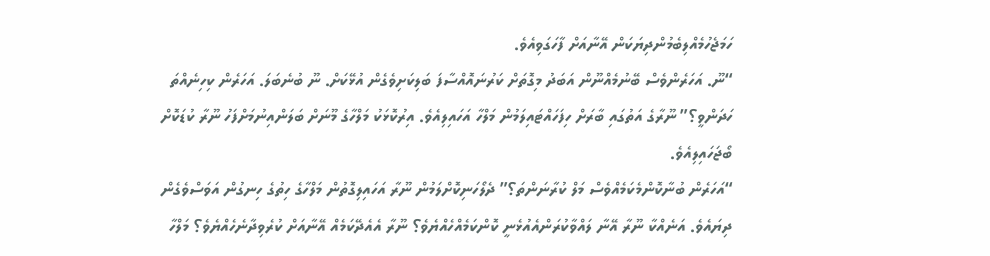ހަމަޖެހުމެއްލިބެމުންދިޔަކަން އޭނާއަށް ފާހަގަވިއެވެ.
“ނޫ. އަހަރެންވެސް ބޭނުމެއްނޫން އަބަދު މިގޮތަށް ކަރުނައޮއްސާފަ ބަލިކަށިވެގެން އުޅޭކަށް. ނޫ ބުނެބަލަ. އަހަރެން ކިހިނެއްތަ ހަދަންވީ؟” ނޫރާގެ އަތުގައި ބާރަށް ހިފަހައްޓައިލަމުން މަލްހާ އަހައިލިއެވެ. އިރުކޮޅަކު މަލްހާގެ މޫނަށް ބަލަންއިނުމަށްފަހު ނޫރާ ކުޑަކޮށް ބޯޖަހައިލިއެވެ.
“އަހަރެން ބުނާކޮންމެކަމެއްވެސް މަލް ކުރާނަންތަ؟” ދެލޯހަނިކޮށްލަމުން ނޫރާ އަހައިލިގޮތުން މަލްހާގެ ހިތުގެ ހިނގުން އަވަސްވެގެން ދިޔައެވެ. އަނެއްކާ ނޫރާ އޭނާ ލައްވާކުރަންއެއުޅެނީ ކޮންކަމެއްހެއްޔެވެ؟ ނޫރާ އެއެދޭކަމެއް އޭނާއަށް ކުރެވިދާނެހެއްޔެވެ؟ މަލްހާ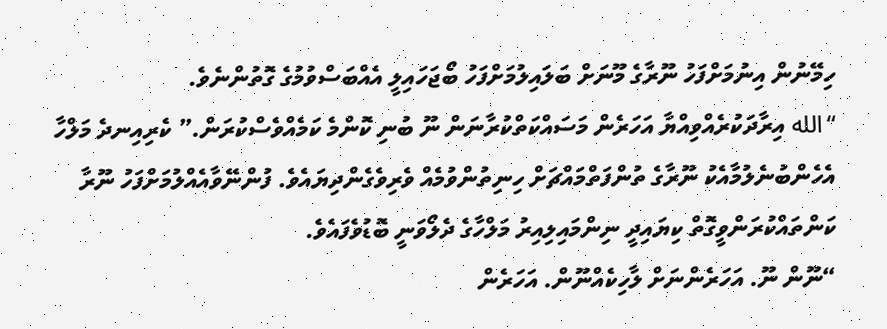ހިމޭނުން އިނުމަށްފަހު ނޫރާގެ މޫނަށް ބަލައިލުމަށްފަހު ބޯޖަހައިލީ އެއްބަސްވުމުގެ ގޮތުންނެވެ.
“الله އިރާދަކުރެއްވިއްޔާ އަހަރެން މަސައްކަތްކުރާނަން ނޫ ބުނި ކޮންމެ ކަމެއްވެސްކުރަން.” ކެރިއިނދެ މަލްހާ އެހެންބުނެލުމާއެކު ނޫރާގެ ތުންފަތްމައްޗަށް ހިނިތުންވުމެއް ވެރިވެގެންދިޔައެވެ. ފުންނޭވާއެއްލުމަށްފަހު ނޫރާ ކަންތައްކުރަންވީގޮތް ކިޔައިދީ ނިންމައިލިއިރު މަލްހާގެ ދެލޯވަނީ ބޮޑުވެފައެވެ.
“ނޫން ނޫ. އަހަރެންނަށް ލާހިކެއްނޫން. އަހަރެން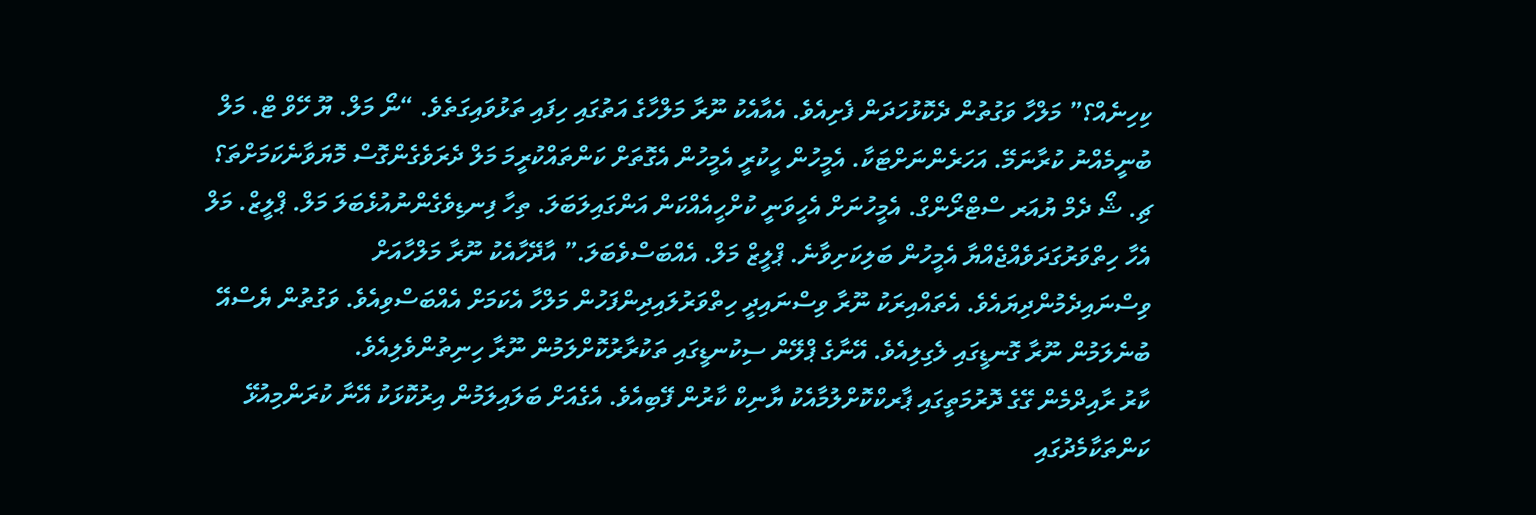ކިހިނެއް؟” މަލްހާ ވަގުތުން ދެކޮޅުހަދަން ފެށިއެވެ. އެއާއެކު ނޫރާ މަލްހާގެ އަތުގައި ހިފައި ތަޅުވައިގަތެވެ. “ނޯ މަލް. ޔޫ ހޭވް ޓް. މަލް ބުނީމެއްނު ކުރާނަމޭ. އަހަރެންނަށްޓަކާ. އެމީހުން ހީކުރީ އެމީހުން އެގޮތަށް ކަންތައްކުރީމަ މަލް ދެރަވެގެންގޮސް މޮޔަވާނެކަމަށްތަ؟ ޗި. ޝޯ ދެމް ޔުއަރ ސްޓްރޯންގް. އެމީހުނަށް އެހީވަނީ ކުށްހީއެއްކަން އަންގައިލަބަލަ. ތިހާ ފިނޑިވެގެންނުއުޅެބަލަ މަލް. ޕްލީޒް. މަލް އެހާ ހިތްވަރުގަދަވެއްޖެއްޔާ އެމީހުން ބަލިކަށިވާނެ. ޕްލީޒް މަލް. އެއްބަސްވެބަލަ.” އާދޭހާއެކު ނޫރާ މަލްހާއަށް ވިސްނައިދެމުންދިޔައެވެ. އެތައްއިރަކު ނޫރާ ވިސްނައިދީ ހިތްވަރުލައިދިންފަހުން މަލްހާ އެކަމަށް އެއްބަސްވިއެވެ. ވަގުތުން ޔެސްއޭ ބުނެލަމުން ނޫރާ ގޮނޑީގައި ލެގިލިއެވެ. އޭނާގެ ޕްލޭން ސިކުނޑީގައި ތަކުރާރުކޮށްލަމުން ނޫރާ ހިނިތުންވެލިއެވެ.
ކާރު ރާއިދްމެން ގޭގެ ދޮރުމަތީގައި ޕާރކްކޮށްލުމާއެކު ޔާނިކް ކާރުން ފޭބިއެވެ. އެގެއަށް ބަލައިލަމުން އިރުކޮޅަކު އޭނާ ކުރަންމިއުޅޭ ކަންތަކާމެދުގައި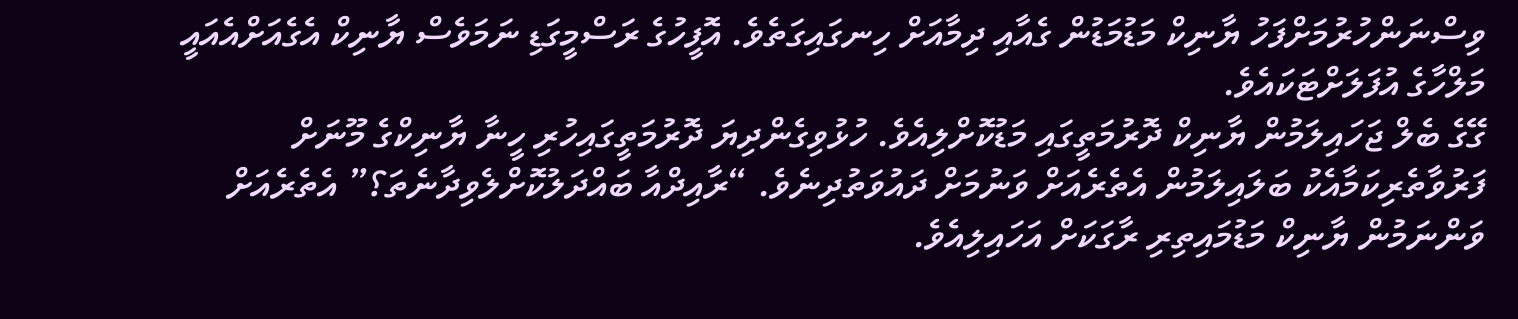ވިސްނަންހުރުމަށްފަހު ޔާނިކް މަޑުމަޑުން ގެއާއި ދިމާއަށް ހިނގައިގަތެވެ. އޮފީހުގެ ރަސްމީގަޑި ނަމަވެސް ޔާނިކް އެގެއަށްއެއައީ މަލްހާގެ އުފަލަށްޓަކައެވެ.
ގޭގެ ބެލް ޖަހައިލަމުން ޔާނިކް ދޮރުމަތީގައި މަޑުކޮށްލިއެވެ. ހުޅުވިގެންދިޔަ ދޮރުމަތީގައިހުރި ހީނާ ޔާނިކްގެ މޫނަށް ފަރުވާތެރިކަމާއެކު ބަލައިލަމުން އެތެރެއަށް ވަނުމަށް ދައުވަތުދިނެވެ. “ރާއިދްއާ ބައްދަލުކޮށްލެވިދާނެތަ؟” އެތެރެއަށް ވަންނަމުން ޔާނިކް މަޑުމައިތިރި ރާގަކަށް އަހައިލިއެވެ.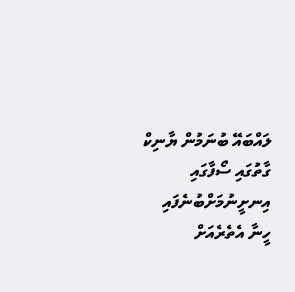ލައްބައޭ ބުނަމުން ޔާނިކް ގާތުގައި ސޯފާގައި އިނށީނުމަށްބުނެފައި ހީނާ އެތެރެއަށް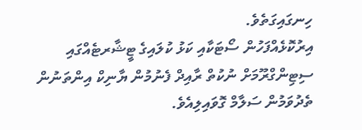ހިނގައިގަތެވެ.
އިރުކޮޅެއްފަހުން ސޯޓަކާއި ކަޅު ކުލައިގެ ޓީޝާރޓެއްގައި ސިޓިންގްރޫމަށް ނުކުތް ރާއިދް ފެނުމުން ޔާނިކް އިންތަނުން ތެދުވަމުން ސަލާމް ގޮވައިލިއެވެ.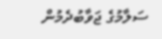ސަލާމުގެ ޖަވާބުދެމުން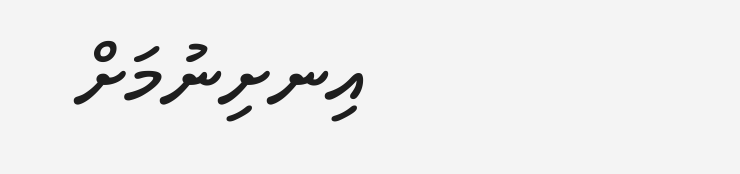އިނށިނުމަށް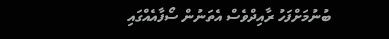ބުނުމަށްފަހު ރާއިދްވެސް އެތަނުން ސޯފާއެއްގައި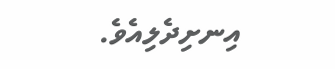އިނށިދެލިއެވެ.